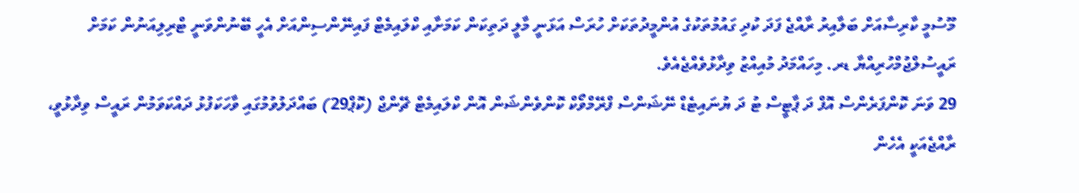މޫސުމީ ކާރިސާއަށް ބަލާއިރު ރާއްޖެ ފަދަ ކުދި ގައުމުތަކުގެ އުންމީދުތަކަށް ހުރަސް އަޅަނީ މާލީ ދަތިކަން ކަމަށާއި ކްލައިމެޓް ފައިނޭންސިންއަށް އެހީ ބޭނުންވަނީ ޓްރިލިއަނުން ކަމަށް ރައީސުލްޖުމްހުރިއްޔާ ޑރ. މިހައްމަދު މުއިއްޒު ވިދާޅުވެއްޖެއެވެ.
29 ވަނަ ކޮންފަރެންސް އޮފް ދަ ޕާޓީސް ޓު ދަ ޔުނައިޓެޑް ނޭޝަންސް ފްރޭމްވޯކް ކޮންވެންޝަން އޮން ކްލައިމެޓް ޗޭންޖް (ކޮޕް29) ބައްދަލުވުމުގައި ވާހަކަފުޅު ދައްކަވަމުން ރައީސް ވިދާޅުވީ، ރާއްޖެއަކީ އެހެން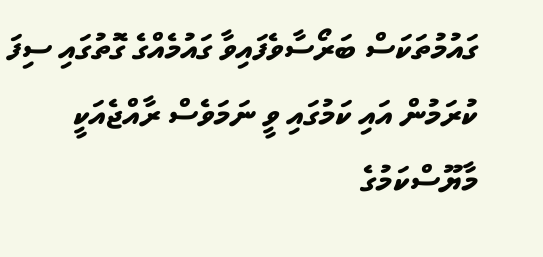ގައުމުތަކަސް ބަރޯސާވެފައިވާ ގައުމެއްގެ ގޮތުގައި ސިފަ ކުރަމުން އައި ކަމުގައި ވީ ނަމަވެސް ރާއްޖެއަކީ މާޔޫސްކަމުގެ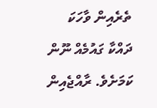ތެރެއިން ވާހަކަ ދައްކާ ގައުމެއް ނޫން ކަމަށެވެ. ރާއްޖެއިން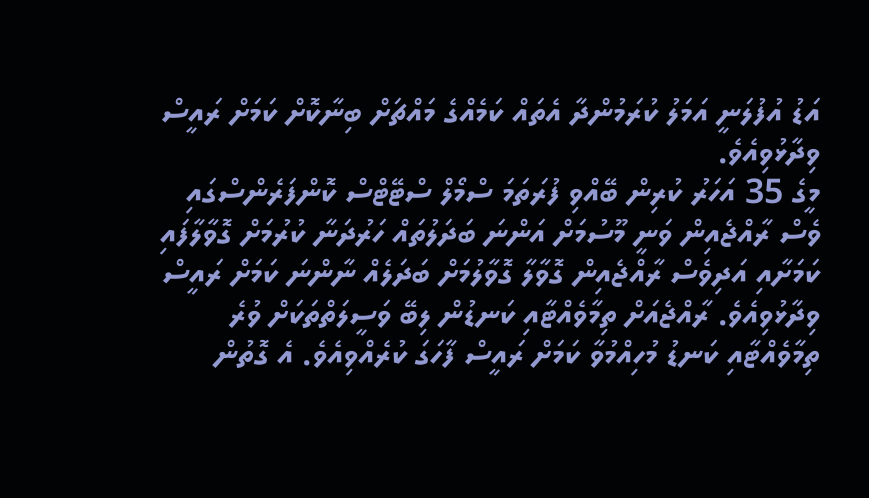އަޑު އުފުލަނީ އަމަލު ކުރަމުންދާ އެތައް ކަމެއްގެ މައްޗަށް ބިނާކޮށް ކަމަށް ރައީސް ވިދާޅުވިއެވެ.
މީގެ 35 އަހަރު ކުރިން ބޭއްވި ފުރަތަމަ ސްމޯލް ސްޓޭޓްސް ކޮންފަރެންސްގައި ވެސް ރާއްޖެއިން ވަނީ މޫސުމަށް އަންނަ ބަދަލުތައް ހަރުދަނާ ކުރުމަށް ގޮވާލާފައި ކަމަށާއި އަދިވެސް ރާއްޖެއިން ގޮވާލާ ގޮވާލުމަށް ބަދަލެއް ނާންނަ ކަމަށް ރައީސް ވިދާޅުވިއެވެ. ރާއްޖެއަށް ތިމާވެއްޓާއި ކަނޑުން ލިބޭ ވަސީލަތްތަކަށް ވުރެ ތިމާވެއްޓާއި ކަނޑު މުހިއްމުވާ ކަމަށް ރައީސް ފާހަގަ ކުރެއްވިއެވެ. އެ ގޮތުން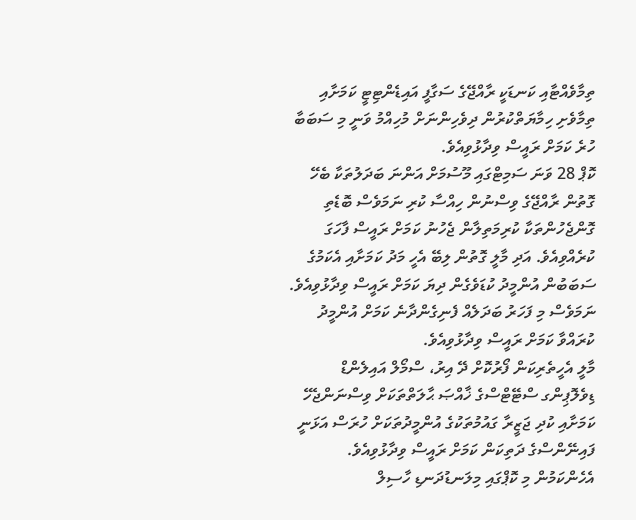ތިމާވެއްޓާއި ކަނޑަކީ ރާއްޖޭގެ ސަގާފީ އައިޑެންޓިޓީ ކަމަށާއި ތިމާވެށި ހިމާޔަތްކުރުން ދިވެހިންނަށް މުހިއްމު ވަނީ މި ސަބަބާ ހުރެ ކަމަށް ރައީސް ވިދާޅުވިއެވެ.
ކޮޕް 28 ވަނަ ސަމިޓްގައި މޫސުމަށް އަންނަ ބަދަލުތަކާ ބެހޭ ގޮތުން ރާއްޖޭގެ ވިސްނުން ހިއްސާ ކުރި ނަމަވެސް ބޮޑެތި ގޮންޖެހުންތަކާ ކުރިމަތިލާން ޖެހުނު ކަމަށް ރައީސް ފާހަގަ ކުރެއްވިއެވެ. އަދި މާލީ ގޮތުން ލިބޭ އެހީ މަދު ކަމަށާއި އެކަމުގެ ސަބަބުން އުންމީދު ކުޑަވެގެން ދިޔަ ކަމަށް ރައީސް ވިދާޅުވިއެވެ. ނަމަވެސް މި ފަހަރު ބަދަލެއް ފެނިގެންދާނެ ކަމަށް އުންމީދު ކުރައްވާ ކަމަށް ރައީސް ވިދާޅުވިއެވެ.
މާލީ އެހީތެރިކަން ފޯރުކޮށް ދޭ އިރު، ސްމޯލް އައިލެންޑް ޑިވެލޮޕިންގ ސްޓޭޓްސްގެ ޚާއްޞަ ޙާލަތްތަކަށް ވިސްނަންޖެހޭ ކަމަށާއި ކުދި ޖަޒީރާ ގައުމުތަކުގެ އުންމީދުތަކަށް ހުރަސް އަޅަނީ ފައިނޭންސްގެ ދަތިކަން ކަމަށް ރައީސް ވިދާޅުވިއެވެ. އެހެންކަމުން މި ކޮޕްގައި މިލަނޑުދަނޑި ހާސިލް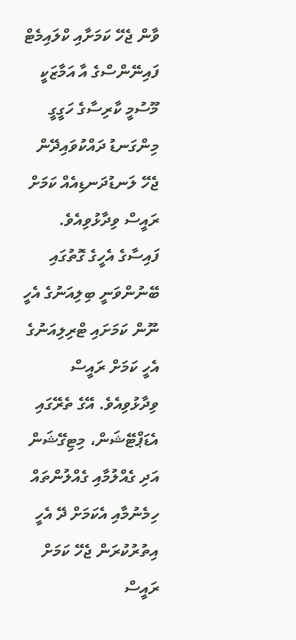ވާން ޖެހޭ ކަމަށާއި ކްލައިމެޓް ފައިނޭންސްގެ އާ އަމާޒަކީ މޫސުމީ ކާރިސާގެ ހަގީގީ މިންގަނޑު ދައްކުވައިދޭން ޖެހޭ ލަނޑުދަނޑިއެއް ކަމަށް ރައީސް ވިދާޅުވިއެވެ. ފައިސާގެ އެހީގެ ގޮތުގައި ބޭނުންވަނީ ބިލިއަނުގެ އެހީ ނޫން ކަމަށައި ޓްރިލިއަނުގެ އެހީ ކަމަށް ރައީސް ވިދާޅުވިއެވެ. އޭގެ ތެރޭގައި އެޑަޕްޓޭޝަން، މިޓިގޭޝަން އަދި ގެއްލުމާއި ގެއްލުންތައް ހިމެނުމާއި އެކަމަށް ދޭ އެހީ އިތުރުކުރަން ޖެހޭ ކަމަށް ރައީސް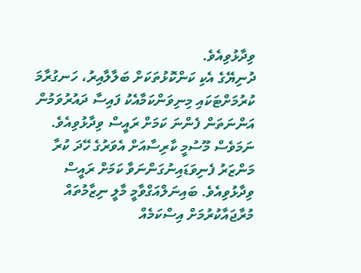ވިދާޅުވިއެވެ.
ދުނިޔޭގެ އެކި ކަންކޮޅުތަކަށް ބަލާލާއިރު، ހަނގުރާމަ ކުރުމަށްޓަކައި މިނިވަންކަމާއެކު ފައިސާ ދައުރުވަމުން އަންނަތަން ފެންނަ ކަމަށް ރައީސް ވިދާޅުވިއެވެ. ނަމަވެސް މޫސުމީ ކާރިސާއަށް އެވަރުގެ ހޭދަ ކުރާ މަންޒަރު ފެނިވަޑައިނުގަންނަވާ ކަމަށް ރައީސް ވިދާޅުވިއެވެ. ބައިނަލްއަގްވާމީ މާލީ ނިޒާމުތައް މުރާޖައާކުރުމަށް އިސްކަމެއް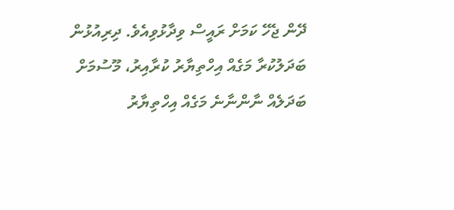ދޭން ޖެހޭ ކަމަށް ރައީސް ވިދާޅުވިއެވެ. ދިރިއުޅުން ބަދަލުކުރާ މަގެއް އިހްތިޔާރު ކުރާއިރު، މޫސުމަށް ބަދަލެއް ނާންނާނެ މަގެއް އިހްތިޔާރު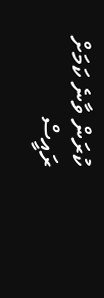ކުރަން ވާނެ ކަމަށް ރައީސް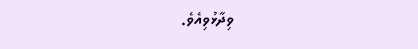ވިދާޅުވިއެވެ.